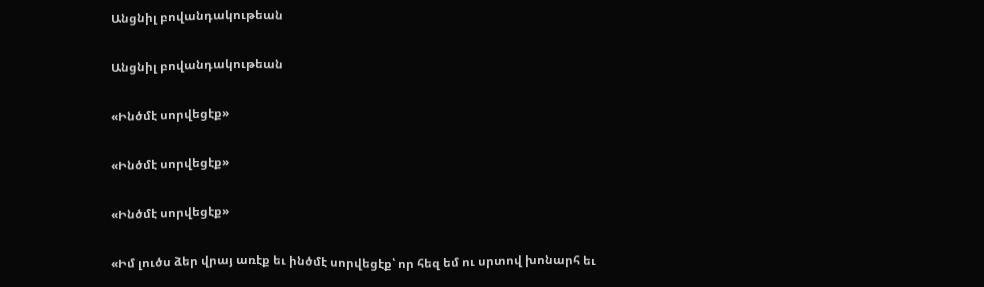Անցնիլ բովանդակութեան

Անցնիլ բովանդակութեան

«Ինծմէ սորվեցէք»

«Ինծմէ սորվեցէք»

«Ինծմէ սորվեցէք»

«Իմ լուծս ձեր վրայ առէք եւ ինծմէ սորվեցէք՝ որ հեզ եմ ու սրտով խոնարհ եւ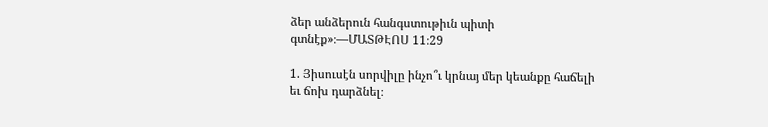ձեր անձերուն հանգստութիւն պիտի գտնէք»։—ՄԱՏԹԷՈՍ 11։29

1. Յիսուսէն սորվիլը ինչո՞ւ կրնայ մեր կեանքը հաճելի եւ ճոխ դարձնել։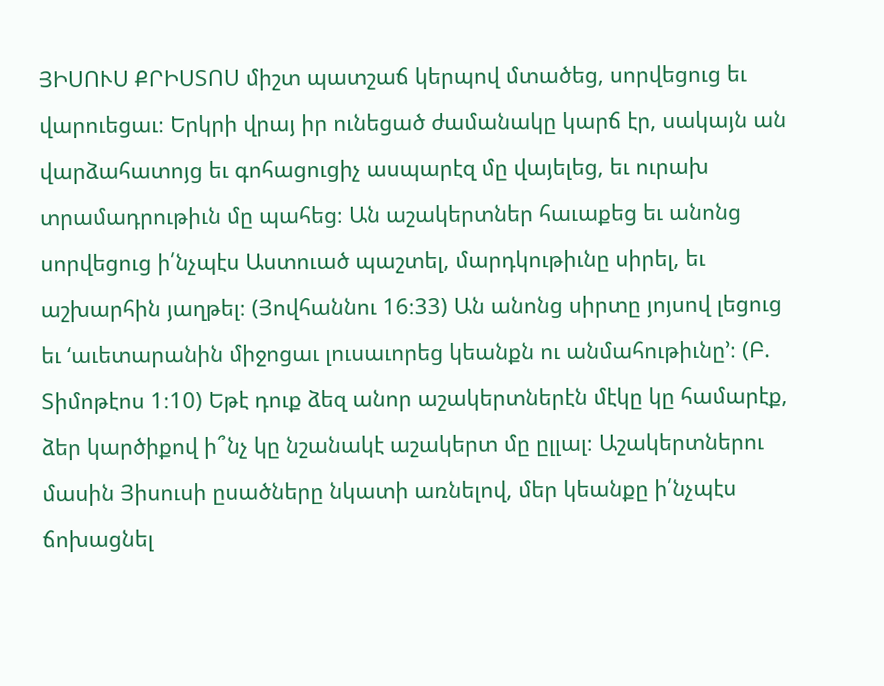ՅԻՍՈՒՍ ՔՐԻՍՏՈՍ միշտ պատշաճ կերպով մտածեց, սորվեցուց եւ վարուեցաւ։ Երկրի վրայ իր ունեցած ժամանակը կարճ էր, սակայն ան վարձահատոյց եւ գոհացուցիչ ասպարէզ մը վայելեց, եւ ուրախ տրամադրութիւն մը պահեց։ Ան աշակերտներ հաւաքեց եւ անոնց սորվեցուց ի՛նչպէս Աստուած պաշտել, մարդկութիւնը սիրել, եւ աշխարհին յաղթել։ (Յովհաննու 16։33) Ան անոնց սիրտը յոյսով լեցուց եւ ‘աւետարանին միջոցաւ լուսաւորեց կեանքն ու անմահութիւնը’։ (Բ. Տիմոթէոս 1։10) Եթէ դուք ձեզ անոր աշակերտներէն մէկը կը համարէք, ձեր կարծիքով ի՞նչ կը նշանակէ աշակերտ մը ըլլալ։ Աշակերտներու մասին Յիսուսի ըսածները նկատի առնելով, մեր կեանքը ի՛նչպէս ճոխացնել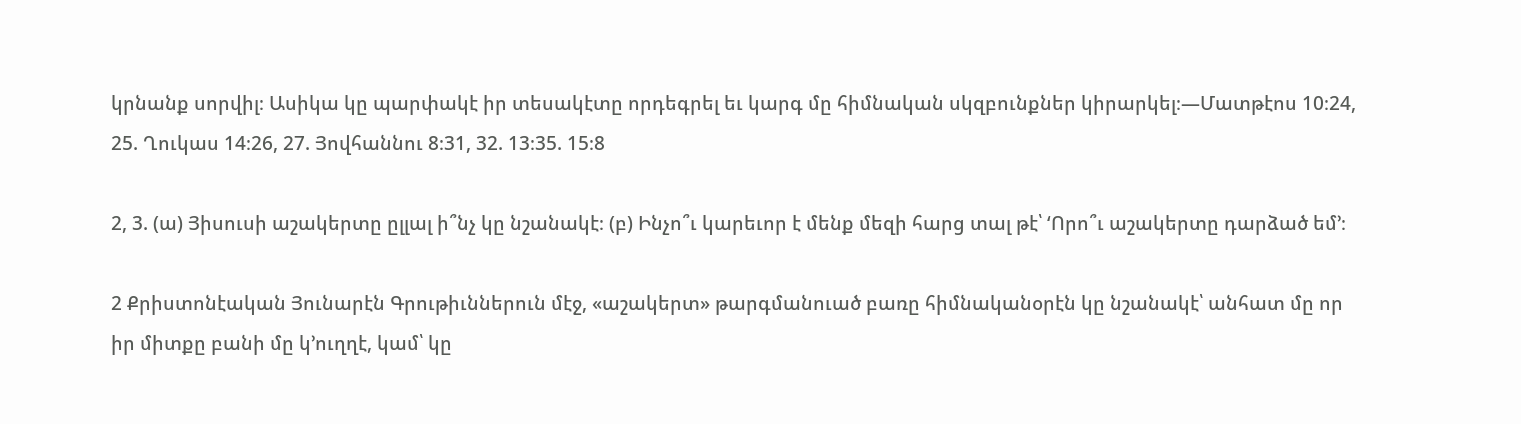կրնանք սորվիլ։ Ասիկա կը պարփակէ իր տեսակէտը որդեգրել եւ կարգ մը հիմնական սկզբունքներ կիրարկել։—Մատթէոս 10։24, 25. Ղուկաս 14։26, 27. Յովհաննու 8։31, 32. 13։35. 15։8

2, 3. (ա) Յիսուսի աշակերտը ըլլալ ի՞նչ կը նշանակէ։ (բ) Ինչո՞ւ կարեւոր է մենք մեզի հարց տալ թէ՝ ‘Որո՞ւ աշակերտը դարձած եմ’։

2 Քրիստոնէական Յունարէն Գրութիւններուն մէջ, «աշակերտ» թարգմանուած բառը հիմնականօրէն կը նշանակէ՝ անհատ մը որ իր միտքը բանի մը կ’ուղղէ, կամ՝ կը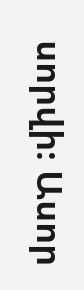սորվի։ Ասոր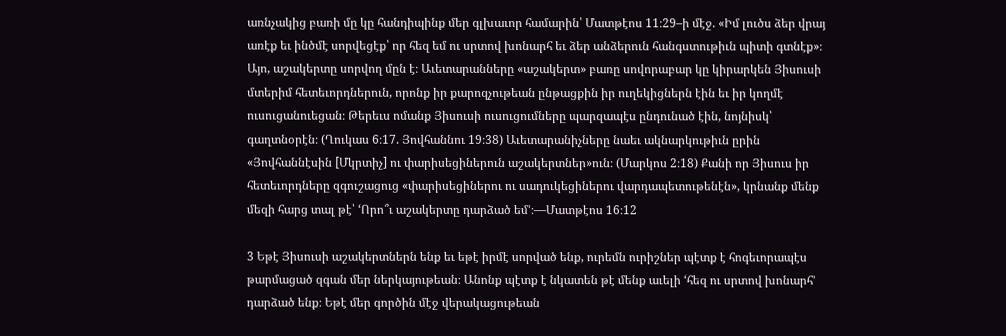առնչակից բառի մը կը հանդիպինք մեր գլխաւոր համարին՝ Մատթէոս 11։29–ի մէջ. «Իմ լուծս ձեր վրայ առէք եւ ինծմէ սորվեցէք՝ որ հեզ եմ ու սրտով խոնարհ եւ ձեր անձերուն հանգստութիւն պիտի գտնէք»։ Այո, աշակերտը սորվող մըն է։ Աւետարանները «աշակերտ» բառը սովորաբար կը կիրարկեն Յիսուսի մտերիմ հետեւորդներուն, որոնք իր քարոզչութեան ընթացքին իր ուղեկիցներն էին եւ իր կողմէ ուսուցանուեցան։ Թերեւս ոմանք Յիսուսի ուսուցումները պարզապէս ընդունած էին, նոյնիսկ՝ գաղտնօրէն։ (Ղուկաս 6։17. Յովհաննու 19։38) Աւետարանիչները նաեւ ակնարկութիւն ըրին «Յովհաննէսին [Մկրտիչ] ու փարիսեցիներուն աշակերտներ»ուն։ (Մարկոս 2։18) Քանի որ Յիսուս իր հետեւորդները զգուշացուց «փարիսեցիներու ու սադուկեցիներու վարդապետութենէն», կրնանք մենք մեզի հարց տալ թէ՝ ‘Որո՞ւ աշակերտը դարձած եմ’։—Մատթէոս 16։12

3 Եթէ Յիսուսի աշակերտներն ենք եւ եթէ իրմէ սորված ենք, ուրեմն ուրիշներ պէտք է հոգեւորապէս թարմացած զգան մեր ներկայութեան։ Անոնք պէտք է նկատեն թէ մենք աւելի ‘հեզ ու սրտով խոնարհ’ դարձած ենք։ Եթէ մեր գործին մէջ վերակացութեան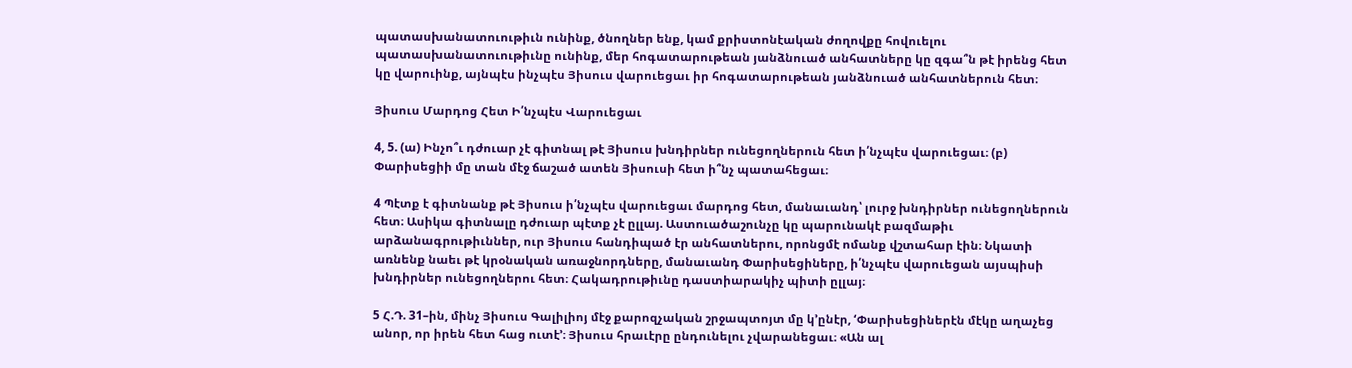պատասխանատուութիւն ունինք, ծնողներ ենք, կամ քրիստոնէական ժողովքը հովուելու պատասխանատուութիւնը ունինք, մեր հոգատարութեան յանձնուած անհատները կը զգա՞ն թէ իրենց հետ կը վարուինք, այնպէս ինչպէս Յիսուս վարուեցաւ իր հոգատարութեան յանձնուած անհատներուն հետ։

Յիսուս Մարդոց Հետ Ի՛նչպէս Վարուեցաւ

4, 5. (ա) Ինչո՞ւ դժուար չէ գիտնալ թէ Յիսուս խնդիրներ ունեցողներուն հետ ի՛նչպէս վարուեցաւ։ (բ) Փարիսեցիի մը տան մէջ ճաշած ատեն Յիսուսի հետ ի՞նչ պատահեցաւ։

4 Պէտք է գիտնանք թէ Յիսուս ի՛նչպէս վարուեցաւ մարդոց հետ, մանաւանդ՝ լուրջ խնդիրներ ունեցողներուն հետ։ Ասիկա գիտնալը դժուար պէտք չէ ըլլայ. Աստուածաշունչը կը պարունակէ բազմաթիւ արձանագրութիւններ, ուր Յիսուս հանդիպած էր անհատներու, որոնցմէ ոմանք վշտահար էին։ Նկատի առնենք նաեւ թէ կրօնական առաջնորդները, մանաւանդ Փարիսեցիները, ի՛նչպէս վարուեցան այսպիսի խնդիրներ ունեցողներու հետ։ Հակադրութիւնը դաստիարակիչ պիտի ըլլայ։

5 Հ.Դ. 31–ին, մինչ Յիսուս Գալիլիոյ մէջ քարոզչական շրջապտոյտ մը կ’ընէր, ‘Փարիսեցիներէն մէկը աղաչեց անոր, որ իրեն հետ հաց ուտէ’։ Յիսուս հրաւէրը ընդունելու չվարանեցաւ։ «Ան ալ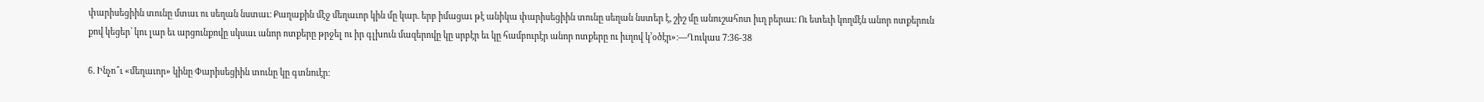փարիսեցիին տունը մտաւ ու սեղան նստաւ։ Քաղաքին մէջ մեղաւոր կին մը կար. երբ իմացաւ թէ անիկա փարիսեցիին տունը սեղան նստեր է, շիշ մը անուշահոտ իւղ բերաւ։ Ու ետեւի կողմէն անոր ոտքերուն քով կեցեր՝ կու լար եւ արցունքովը սկսաւ անոր ոտքերը թրջել ու իր գլխուն մազերովը կը սրբէր եւ կը համբուրէր անոր ոտքերը ու իւղով կ’օծէր»։—Ղուկաս 7։36-38

6. Ինչո՞ւ «մեղաւոր» կինը Փարիսեցիին տունը կը գտնուէր։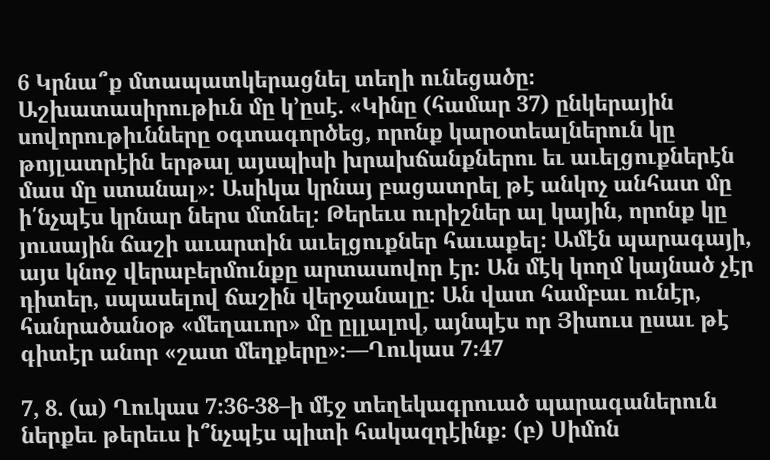6 Կրնա՞ք մտապատկերացնել տեղի ունեցածը։ Աշխատասիրութիւն մը կ’ըսէ. «Կինը (համար 37) ընկերային սովորութիւնները օգտագործեց, որոնք կարօտեալներուն կը թոյլատրէին երթալ այսպիսի խրախճանքներու եւ աւելցուքներէն մաս մը ստանալ»։ Ասիկա կրնայ բացատրել թէ անկոչ անհատ մը ի՛նչպէս կրնար ներս մտնել։ Թերեւս ուրիշներ ալ կային, որոնք կը յուսային ճաշի աւարտին աւելցուքներ հաւաքել։ Ամէն պարագայի, այս կնոջ վերաբերմունքը արտասովոր էր։ Ան մէկ կողմ կայնած չէր դիտեր, սպասելով ճաշին վերջանալը։ Ան վատ համբաւ ունէր, հանրածանօթ «մեղաւոր» մը ըլլալով, այնպէս որ Յիսուս ըսաւ թէ գիտէր անոր «շատ մեղքերը»։—Ղուկաս 7։47

7, 8. (ա) Ղուկաս 7։36-38–ի մէջ տեղեկագրուած պարագաներուն ներքեւ թերեւս ի՞նչպէս պիտի հակազդէինք։ (բ) Սիմոն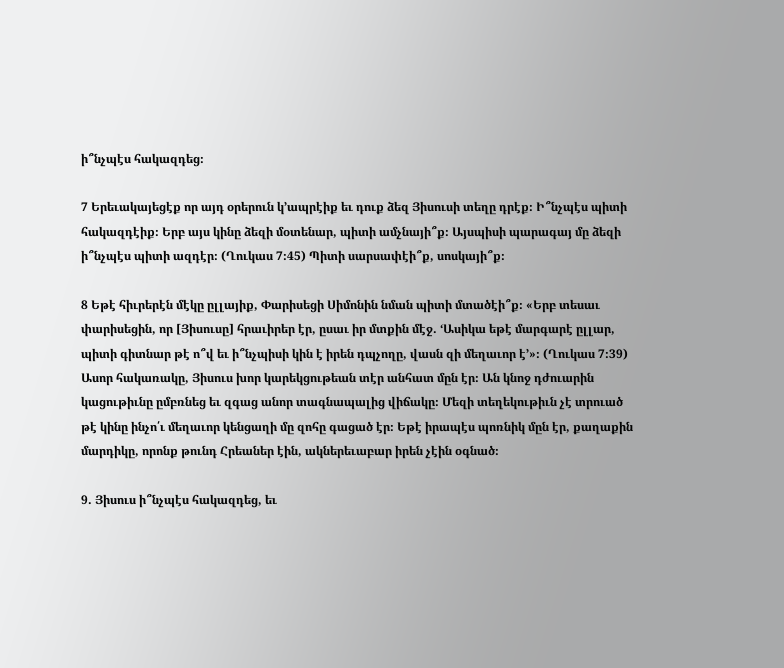ի՞նչպէս հակազդեց։

7 Երեւակայեցէք որ այդ օրերուն կ’ապրէիք եւ դուք ձեզ Յիսուսի տեղը դրէք։ Ի՞նչպէս պիտի հակազդէիք։ Երբ այս կինը ձեզի մօտենար, պիտի ամչնայի՞ք։ Այսպիսի պարագայ մը ձեզի ի՞նչպէս պիտի ազդէր։ (Ղուկաս 7։45) Պիտի սարսափէի՞ք, սոսկայի՞ք։

8 Եթէ հիւրերէն մէկը ըլլայիք, Փարիսեցի Սիմոնին նման պիտի մտածէի՞ք։ «Երբ տեսաւ փարիսեցին, որ [Յիսուսը] հրաւիրեր էր, ըսաւ իր մտքին մէջ. ‘Ասիկա եթէ մարգարէ ըլլար, պիտի գիտնար թէ ո՞վ եւ ի՞նչպիսի կին է իրեն դպչողը, վասն զի մեղաւոր է’»։ (Ղուկաս 7։39) Ասոր հակառակը, Յիսուս խոր կարեկցութեան տէր անհատ մըն էր։ Ան կնոջ դժուարին կացութիւնը ըմբռնեց եւ զգաց անոր տագնապալից վիճակը։ Մեզի տեղեկութիւն չէ տրուած թէ կինը ինչո՛ւ մեղաւոր կենցաղի մը զոհը գացած էր։ Եթէ իրապէս պոռնիկ մըն էր, քաղաքին մարդիկը, որոնք թունդ Հրեաներ էին, ակներեւաբար իրեն չէին օգնած։

9. Յիսուս ի՞նչպէս հակազդեց, եւ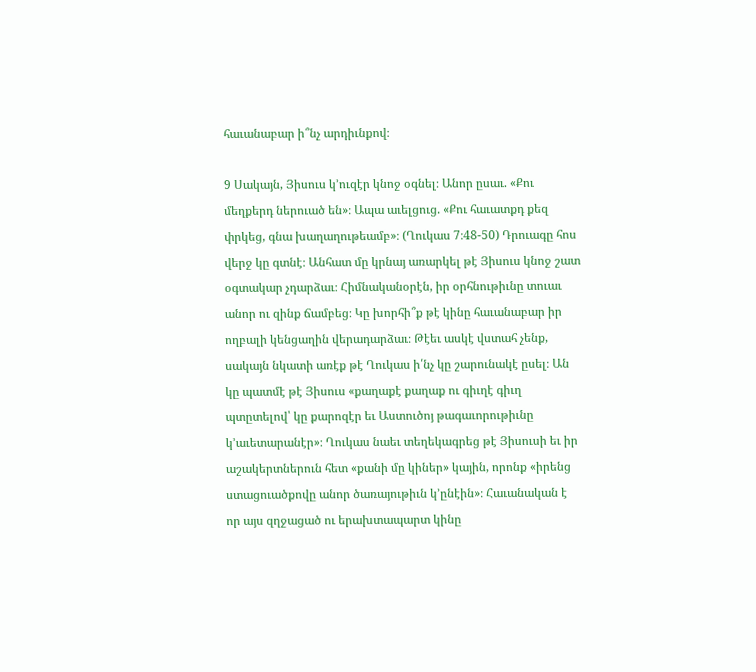հաւանաբար ի՞նչ արդիւնքով։

9 Սակայն, Յիսուս կ’ուզէր կնոջ օգնել։ Անոր ըսաւ. «Քու մեղքերդ ներուած են»։ Ապա աւելցուց. «Քու հաւատքդ քեզ փրկեց, գնա խաղաղութեամբ»։ (Ղուկաս 7։48-50) Դրուագը հոս վերջ կը գտնէ։ Անհատ մը կրնայ առարկել թէ Յիսուս կնոջ շատ օգտակար չդարձաւ։ Հիմնականօրէն, իր օրհնութիւնը տուաւ անոր ու զինք ճամբեց։ Կը խորհի՞ք թէ կինը հաւանաբար իր ողբալի կենցաղին վերադարձաւ։ Թէեւ ասկէ վստահ չենք, սակայն նկատի առէք թէ Ղուկաս ի՛նչ կը շարունակէ ըսել։ Ան կը պատմէ թէ Յիսուս «քաղաքէ քաղաք ու գիւղէ գիւղ պտըտելով՝ կը քարոզէր եւ Աստուծոյ թագաւորութիւնը կ’աւետարանէր»։ Ղուկաս նաեւ տեղեկագրեց թէ Յիսուսի եւ իր աշակերտներուն հետ «քանի մը կիներ» կային, որոնք «իրենց ստացուածքովը անոր ծառայութիւն կ’ընէին»։ Հաւանական է որ այս զղջացած ու երախտապարտ կինը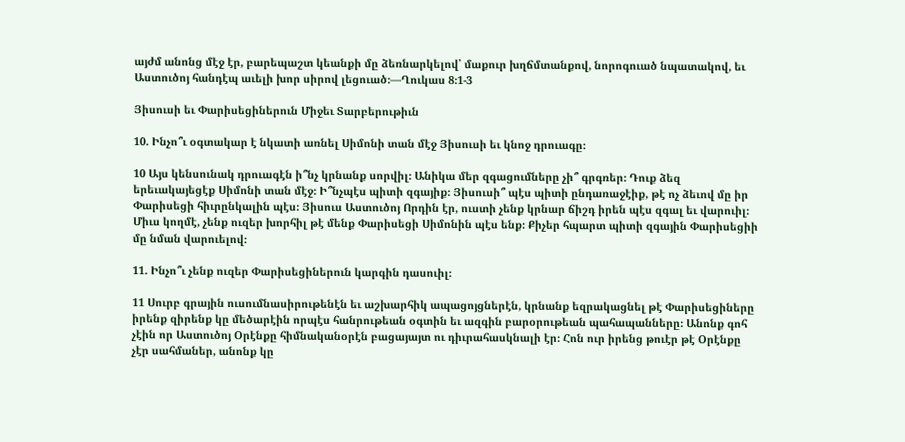այժմ անոնց մէջ էր, բարեպաշտ կեանքի մը ձեռնարկելով՝ մաքուր խղճմտանքով, նորոգուած նպատակով, եւ Աստուծոյ հանդէպ աւելի խոր սիրով լեցուած։—Ղուկաս 8։1-3

Յիսուսի եւ Փարիսեցիներուն Միջեւ Տարբերութիւն

10. Ինչո՞ւ օգտակար է նկատի առնել Սիմոնի տան մէջ Յիսուսի եւ կնոջ դրուագը։

10 Այս կենսունակ դրուագէն ի՞նչ կրնանք սորվիլ։ Անիկա մեր զգացումները չի՞ գրգռեր։ Դուք ձեզ երեւակայեցէք Սիմոնի տան մէջ։ Ի՞նչպէս պիտի զգայիք։ Յիսուսի՞ պէս պիտի ընդառաջէիք, թէ ոչ ձեւով մը իր Փարիսեցի հիւրընկալին պէս։ Յիսուս Աստուծոյ Որդին էր, ուստի չենք կրնար ճիշդ իրեն պէս զգալ եւ վարուիլ։ Միւս կողմէ, չենք ուզեր խորհիլ թէ մենք Փարիսեցի Սիմոնին պէս ենք։ Քիչեր հպարտ պիտի զգային Փարիսեցիի մը նման վարուելով։

11. Ինչո՞ւ չենք ուզեր Փարիսեցիներուն կարգին դասուիլ։

11 Սուրբ գրային ուսումնասիրութենէն եւ աշխարհիկ ապացոյցներէն, կրնանք եզրակացնել թէ Փարիսեցիները իրենք զիրենք կը մեծարէին որպէս հանրութեան օգտին եւ ազգին բարօրութեան պահապանները։ Անոնք գոհ չէին որ Աստուծոյ Օրէնքը հիմնականօրէն բացայայտ ու դիւրահասկնալի էր։ Հոն ուր իրենց թուէր թէ Օրէնքը չէր սահմաներ, անոնք կը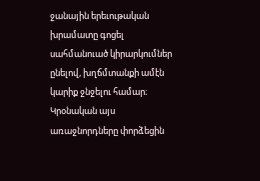ջանային երեւութական խրամատը գոցել սահմանուած կիրարկումներ ընելով, խղճմտանքի ամէն կարիք ջնջելու համար։ Կրօնական այս առաջնորդները փորձեցին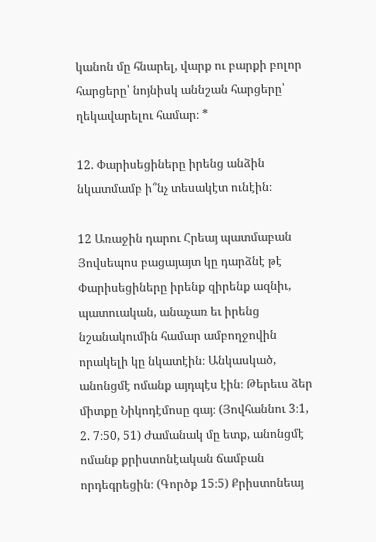կանոն մը հնարել, վարք ու բարքի բոլոր հարցերը՝ նոյնիսկ աննշան հարցերը՝ ղեկավարելու համար։ *

12. Փարիսեցիները իրենց անձին նկատմամբ ի՞նչ տեսակէտ ունէին։

12 Առաջին դարու Հրեայ պատմաբան Յովսեպոս բացայայտ կը դարձնէ թէ Փարիսեցիները իրենք զիրենք ազնիւ, պատուական, անաչառ եւ իրենց նշանակումին համար ամբողջովին որակելի կը նկատէին։ Անկասկած, անոնցմէ ոմանք այդպէս էին։ Թերեւս ձեր միտքը Նիկոդէմոսը գայ։ (Յովհաննու 3։1, 2. 7։50, 51) Ժամանակ մը ետք, անոնցմէ ոմանք քրիստոնէական ճամբան որդեգրեցին։ (Գործք 15։5) Քրիստոնեայ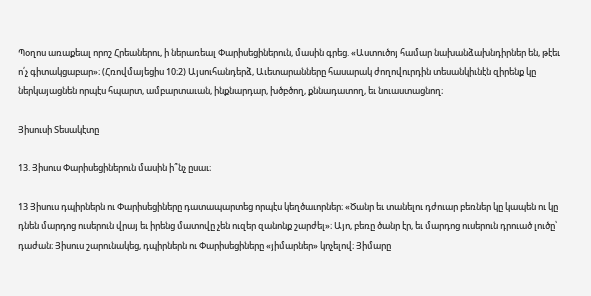Պօղոս առաքեալ որոշ Հրեաներու, ի ներառեալ Փարիսեցիներուն, մասին գրեց. «Աստուծոյ համար նախանձախնդիրներ են, թէեւ ո՛չ գիտակցաբար»։ (Հռովմայեցիս 10։2) Այսուհանդերձ, Աւետարանները հասարակ ժողովուրդին տեսանկիւնէն զիրենք կը ներկայացնեն որպէս հպարտ, ամբարտաւան, ինքնարդար, խծբծող, քննադատող, եւ նուաստացնող։

Յիսուսի Տեսակէտը

13. Յիսուս Փարիսեցիներուն մասին ի՞նչ ըսաւ։

13 Յիսուս դպիրներն ու Փարիսեցիները դատապարտեց որպէս կեղծաւորներ։ «Ծանր եւ տանելու դժուար բեռներ կը կապեն ու կը դնեն մարդոց ուսերուն վրայ եւ իրենց մատովը չեն ուզեր զանոնք շարժել»։ Այո, բեռը ծանր էր, եւ մարդոց ուսերուն դրուած լուծը՝ դաժան։ Յիսուս շարունակեց, դպիրներն ու Փարիսեցիները «յիմարներ» կոչելով։ Յիմարը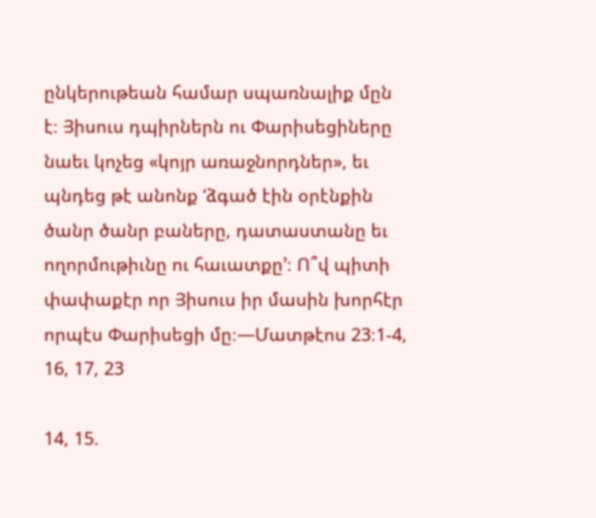ընկերութեան համար սպառնալիք մըն է։ Յիսուս դպիրներն ու Փարիսեցիները նաեւ կոչեց «կոյր առաջնորդներ», եւ պնդեց թէ անոնք ‘ձգած էին օրէնքին ծանր ծանր բաները, դատաստանը եւ ողորմութիւնը ու հաւատքը’։ Ո՞վ պիտի փափաքէր որ Յիսուս իր մասին խորհէր որպէս Փարիսեցի մը։—Մատթէոս 23։1-4, 16, 17, 23

14, 15.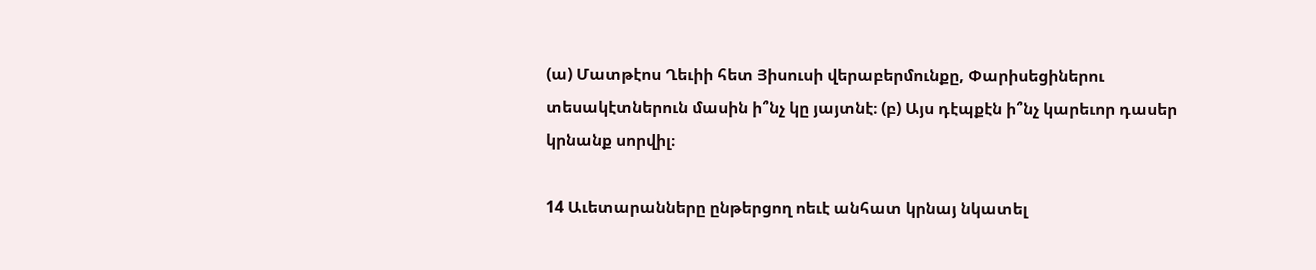(ա) Մատթէոս Ղեւիի հետ Յիսուսի վերաբերմունքը, Փարիսեցիներու տեսակէտներուն մասին ի՞նչ կը յայտնէ։ (բ) Այս դէպքէն ի՞նչ կարեւոր դասեր կրնանք սորվիլ։

14 Աւետարանները ընթերցող ոեւէ անհատ կրնայ նկատել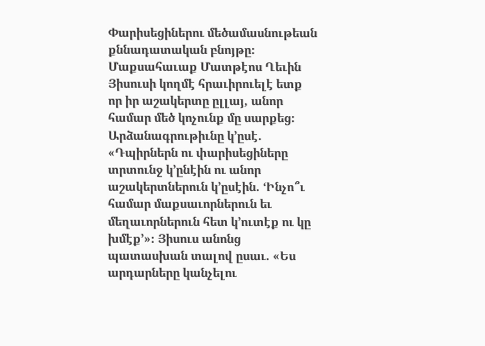Փարիսեցիներու մեծամասնութեան քննադատական բնոյթը։ Մաքսահաւաք Մատթէոս Ղեւին Յիսուսի կողմէ հրաւիրուելէ ետք որ իր աշակերտը ըլլայ, անոր համար մեծ կոչունք մը սարքեց։ Արձանագրութիւնը կ’ըսէ. «Դպիրներն ու փարիսեցիները տրտունջ կ’ընէին ու անոր աշակերտներուն կ’ըսէին. ‘Ինչո՞ւ համար մաքսաւորներուն եւ մեղաւորներուն հետ կ’ուտէք ու կը խմէք’»։ Յիսուս անոնց պատասխան տալով ըսաւ. «Ես արդարները կանչելու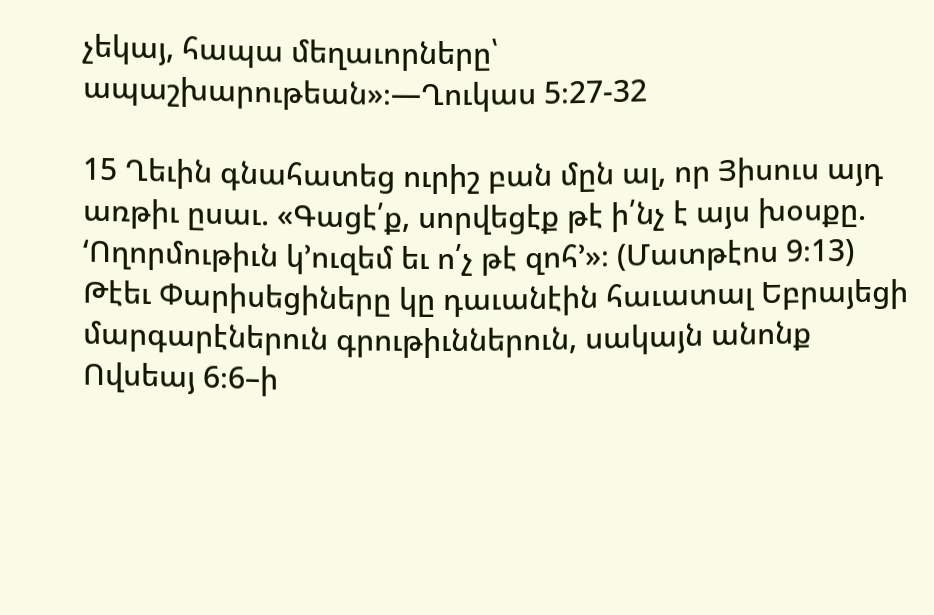չեկայ, հապա մեղաւորները՝ ապաշխարութեան»։—Ղուկաս 5։27-32

15 Ղեւին գնահատեց ուրիշ բան մըն ալ, որ Յիսուս այդ առթիւ ըսաւ. «Գացէ՛ք, սորվեցէք թէ ի՛նչ է այս խօսքը. ‘Ողորմութիւն կ’ուզեմ եւ ո՛չ թէ զոհ’»։ (Մատթէոս 9։13) Թէեւ Փարիսեցիները կը դաւանէին հաւատալ Եբրայեցի մարգարէներուն գրութիւններուն, սակայն անոնք Ովսեայ 6։6–ի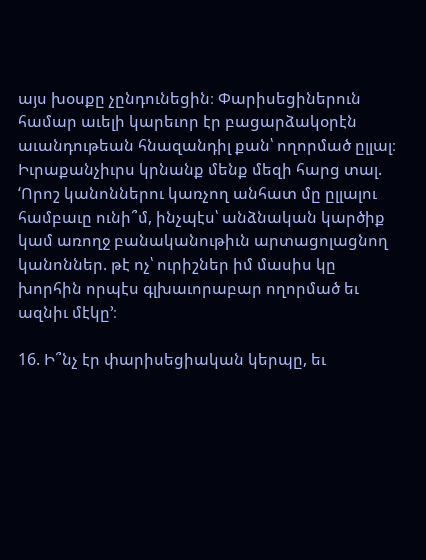այս խօսքը չընդունեցին։ Փարիսեցիներուն համար աւելի կարեւոր էր բացարձակօրէն աւանդութեան հնազանդիլ քան՝ ողորմած ըլլալ։ Իւրաքանչիւրս կրնանք մենք մեզի հարց տալ. ‘Որոշ կանոններու կառչող անհատ մը ըլլալու համբաւը ունի՞մ, ինչպէս՝ անձնական կարծիք կամ առողջ բանականութիւն արտացոլացնող կանոններ. թէ ոչ՝ ուրիշներ իմ մասիս կը խորհին որպէս գլխաւորաբար ողորմած եւ ազնիւ մէկը’։

16. Ի՞նչ էր փարիսեցիական կերպը, եւ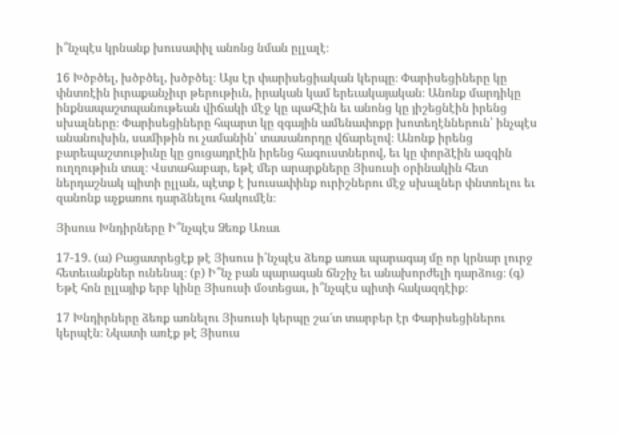ի՞նչպէս կրնանք խուսափիլ անոնց նման ըլլալէ։

16 Խծբծել, խծբծել, խծբծել։ Այս էր փարիսեցիական կերպը։ Փարիսեցիները կը փնտռէին իւրաքանչիւր թերութիւն, իրական կամ երեւակայական։ Անոնք մարդիկը ինքնապաշտպանութեան վիճակի մէջ կը պահէին եւ անոնց կը յիշեցնէին իրենց սխալները։ Փարիսեցիները հպարտ կը զգային ամենափոքր խոտեղէններուն՝ ինչպէս անանուխին, սամիթին ու չամանին՝ տասանորդը վճարելով։ Անոնք իրենց բարեպաշտութիւնը կը ցուցադրէին իրենց հագուստներով, եւ կը փորձէին ազգին ուղղութիւն տալ։ Վստահաբար, եթէ մեր արարքները Յիսուսի օրինակին հետ ներդաշնակ պիտի ըլլան, պէտք է խուսափինք ուրիշներու մէջ սխալներ փնտռելու եւ զանոնք աչքառու դարձնելու հակումէն։

Յիսուս Խնդիրները Ի՞նչպէս Ձեռք Առաւ

17-19. (ա) Բացատրեցէք թէ Յիսուս ի՛նչպէս ձեռք առաւ պարագայ մը որ կրնար լուրջ հետեւանքներ ունենալ։ (բ) Ի՞նչ բան պարագան ճնշիչ եւ անախորժելի դարձուց։ (գ) Եթէ հոն ըլլայիք երբ կինը Յիսուսի մօտեցաւ, ի՞նչպէս պիտի հակազդէիք։

17 Խնդիրները ձեռք առնելու Յիսուսի կերպը շա՜տ տարբեր էր Փարիսեցիներու կերպէն։ Նկատի առէք թէ Յիսուս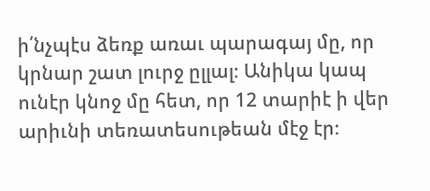ի՛նչպէս ձեռք առաւ պարագայ մը, որ կրնար շատ լուրջ ըլլալ։ Անիկա կապ ունէր կնոջ մը հետ, որ 12 տարիէ ի վեր արիւնի տեռատեսութեան մէջ էր։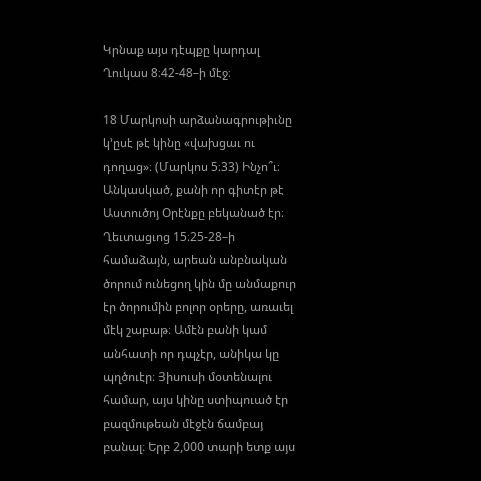Կրնաք այս դէպքը կարդալ Ղուկաս 8։42-48–ի մէջ։

18 Մարկոսի արձանագրութիւնը կ’ըսէ թէ կինը «վախցաւ ու դողաց»։ (Մարկոս 5։33) Ինչո՞ւ։ Անկասկած, քանի որ գիտէր թէ Աստուծոյ Օրէնքը բեկանած էր։ Ղեւտացւոց 15։25-28–ի համաձայն, արեան անբնական ծորում ունեցող կին մը անմաքուր էր ծորումին բոլոր օրերը, առաւել մէկ շաբաթ։ Ամէն բանի կամ անհատի որ դպչէր, անիկա կը պղծուէր։ Յիսուսի մօտենալու համար, այս կինը ստիպուած էր բազմութեան մէջէն ճամբայ բանալ։ Երբ 2,000 տարի ետք այս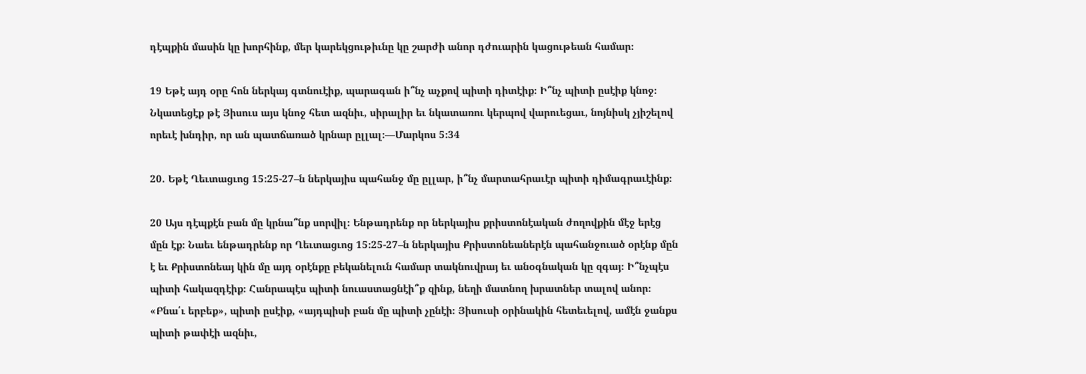դէպքին մասին կը խորհինք, մեր կարեկցութիւնը կը շարժի անոր դժուարին կացութեան համար։

19 Եթէ այդ օրը հոն ներկայ գտնուէիք, պարագան ի՞նչ աչքով պիտի դիտէիք։ Ի՞նչ պիտի ըսէիք կնոջ։ Նկատեցէք թէ Յիսուս այս կնոջ հետ ազնիւ, սիրալիր եւ նկատառու կերպով վարուեցաւ, նոյնիսկ չյիշելով որեւէ խնդիր, որ ան պատճառած կրնար ըլլալ։—Մարկոս 5։34

20. Եթէ Ղեւտացւոց 15։25-27–ն ներկայիս պահանջ մը ըլլար, ի՞նչ մարտահրաւէր պիտի դիմագրաւէինք։

20 Այս դէպքէն բան մը կրնա՞նք սորվիլ։ Ենթադրենք որ ներկայիս քրիստոնէական ժողովքին մէջ երէց մըն էք։ Նաեւ ենթադրենք որ Ղեւտացւոց 15։25-27–ն ներկայիս Քրիստոնեաներէն պահանջուած օրէնք մըն է եւ Քրիստոնեայ կին մը այդ օրէնքը բեկանելուն համար տակնուվրայ եւ անօգնական կը զգայ։ Ի՞նչպէս պիտի հակազդէիք։ Հանրապէս պիտի նուաստացնէի՞ք զինք, նեղի մատնող խրատներ տալով անոր։ «Բնա՛ւ երբեք», պիտի ըսէիք, «այդպիսի բան մը պիտի չընէի։ Յիսուսի օրինակին հետեւելով, ամէն ջանքս պիտի թափէի ազնիւ,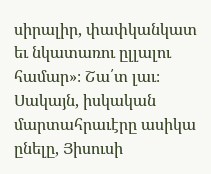սիրալիր, փափկանկատ եւ նկատառու ըլլալու համար»։ Շա՛տ լաւ։ Սակայն, իսկական մարտահրաւէրը ասիկա ընելը, Յիսուսի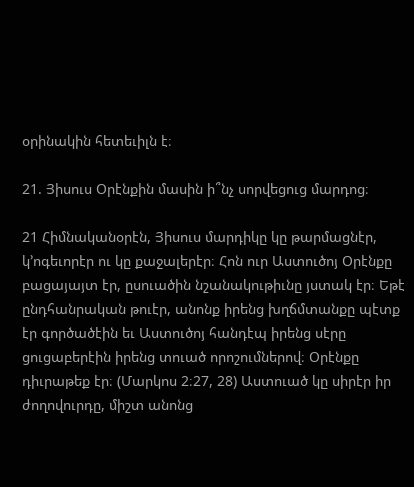օրինակին հետեւիլն է։

21. Յիսուս Օրէնքին մասին ի՞նչ սորվեցուց մարդոց։

21 Հիմնականօրէն, Յիսուս մարդիկը կը թարմացնէր, կ’ոգեւորէր ու կը քաջալերէր։ Հոն ուր Աստուծոյ Օրէնքը բացայայտ էր, ըսուածին նշանակութիւնը յստակ էր։ Եթէ ընդհանրական թուէր, անոնք իրենց խղճմտանքը պէտք էր գործածէին եւ Աստուծոյ հանդէպ իրենց սէրը ցուցաբերէին իրենց տուած որոշումներով։ Օրէնքը դիւրաթեք էր։ (Մարկոս 2։27, 28) Աստուած կը սիրէր իր ժողովուրդը, միշտ անոնց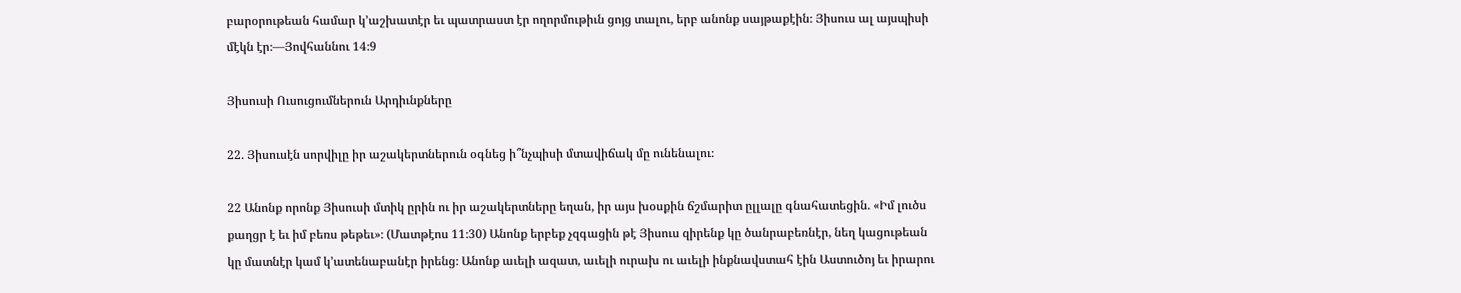բարօրութեան համար կ’աշխատէր եւ պատրաստ էր ողորմութիւն ցոյց տալու, երբ անոնք սայթաքէին։ Յիսուս ալ այսպիսի մէկն էր։—Յովհաննու 14։9

Յիսուսի Ուսուցումներուն Արդիւնքները

22. Յիսուսէն սորվիլը իր աշակերտներուն օգնեց ի՞նչպիսի մտավիճակ մը ունենալու։

22 Անոնք որոնք Յիսուսի մտիկ ըրին ու իր աշակերտները եղան, իր այս խօսքին ճշմարիտ ըլլալը գնահատեցին. «Իմ լուծս քաղցր է եւ իմ բեռս թեթեւ»։ (Մատթէոս 11։30) Անոնք երբեք չզգացին թէ Յիսուս զիրենք կը ծանրաբեռնէր, նեղ կացութեան կը մատնէր կամ կ’ատենաբանէր իրենց։ Անոնք աւելի ազատ, աւելի ուրախ ու աւելի ինքնավստահ էին Աստուծոյ եւ իրարու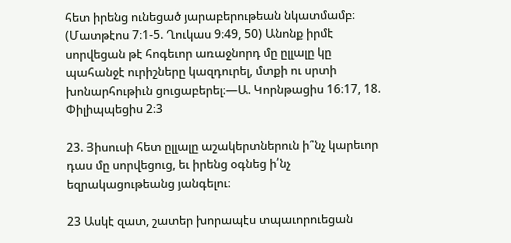հետ իրենց ունեցած յարաբերութեան նկատմամբ։ (Մատթէոս 7։1-5. Ղուկաս 9։49, 50) Անոնք իրմէ սորվեցան թէ հոգեւոր առաջնորդ մը ըլլալը կը պահանջէ ուրիշները կազդուրել, մտքի ու սրտի խոնարհութիւն ցուցաբերել։—Ա. Կորնթացիս 16։17, 18. Փիլիպպեցիս 2։3

23. Յիսուսի հետ ըլլալը աշակերտներուն ի՞նչ կարեւոր դաս մը սորվեցուց, եւ իրենց օգնեց ի՛նչ եզրակացութեանց յանգելու։

23 Ասկէ զատ, շատեր խորապէս տպաւորուեցան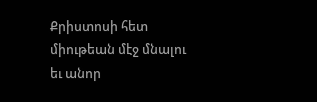Քրիստոսի հետ միութեան մէջ մնալու եւ անոր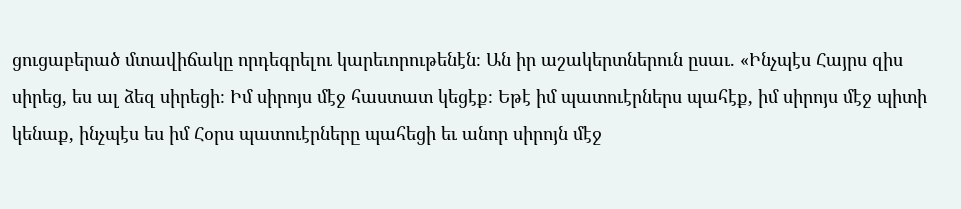ցուցաբերած մտավիճակը որդեգրելու կարեւորութենէն։ Ան իր աշակերտներուն ըսաւ. «Ինչպէս Հայրս զիս սիրեց, ես ալ ձեզ սիրեցի։ Իմ սիրոյս մէջ հաստատ կեցէք։ Եթէ իմ պատուէրներս պահէք, իմ սիրոյս մէջ պիտի կենաք, ինչպէս ես իմ Հօրս պատուէրները պահեցի եւ անոր սիրոյն մէջ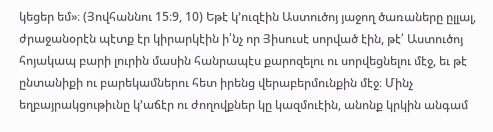կեցեր եմ»։ (Յովհաննու 15։9, 10) Եթէ կ’ուզէին Աստուծոյ յաջող ծառաները ըլլալ, ժրաջանօրէն պէտք էր կիրարկէին ի՛նչ որ Յիսուսէ սորված էին, թէ՛ Աստուծոյ հոյակապ բարի լուրին մասին հանրապէս քարոզելու ու սորվեցնելու մէջ, եւ թէ ընտանիքի ու բարեկամներու հետ իրենց վերաբերմունքին մէջ։ Մինչ եղբայրակցութիւնը կ’աճէր ու ժողովքներ կը կազմուէին, անոնք կրկին անգամ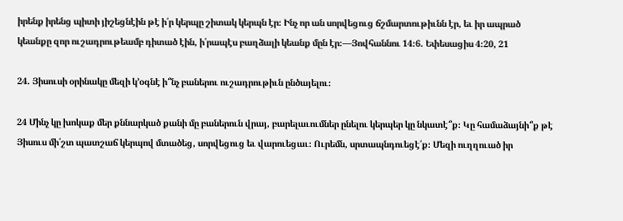իրենք իրենց պիտի յիշեցնէին թէ ի՛ր կերպը շիտակ կերպն էր։ Ինչ որ ան սորվեցուց ճշմարտութիւնն էր, եւ իր ապրած կեանքը զոր ուշադրութեամբ դիտած էին, ի՛րապէս բաղձալի կեանք մըն էր։—Յովհաննու 14։6. Եփեսացիս 4։20, 21

24. Յիսուսի օրինակը մեզի կ’օգնէ ի՞նչ բաներու ուշադրութիւն ընծայելու։

24 Մինչ կը խոկաք մեր քննարկած քանի մը բաներուն վրայ, բարելաւումներ ընելու կերպեր կը նկատէ՞ք։ Կը համաձայնի՞ք թէ Յիսուս մի՛շտ պատշաճ կերպով մտածեց, սորվեցուց եւ վարուեցաւ։ Ուրեմն, սրտապնդուեցէ՛ք։ Մեզի ուղղուած իր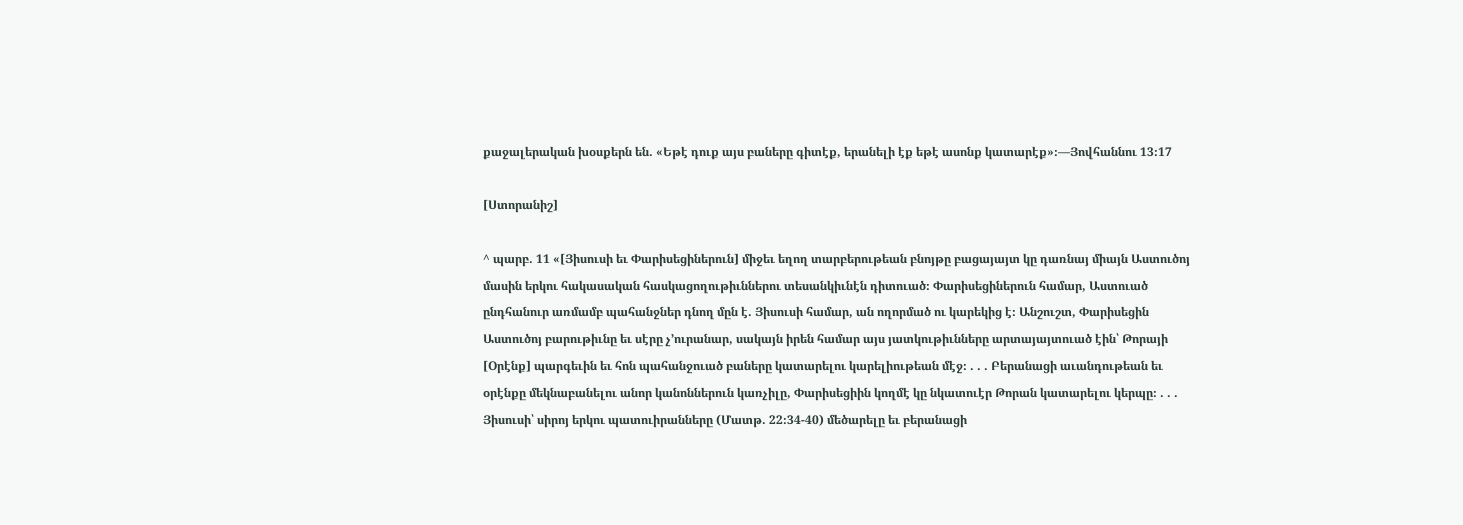քաջալերական խօսքերն են. «Եթէ դուք այս բաները գիտէք, երանելի էք եթէ ասոնք կատարէք»։—Յովհաննու 13։17

[Ստորանիշ]

^ պարբ. 11 «[Յիսուսի եւ Փարիսեցիներուն] միջեւ եղող տարբերութեան բնոյթը բացայայտ կը դառնայ միայն Աստուծոյ մասին երկու հակասական հասկացողութիւններու տեսանկիւնէն դիտուած։ Փարիսեցիներուն համար, Աստուած ընդհանուր առմամբ պահանջներ դնող մըն է. Յիսուսի համար, ան ողորմած ու կարեկից է։ Անշուշտ, Փարիսեցին Աստուծոյ բարութիւնը եւ սէրը չ’ուրանար, սակայն իրեն համար այս յատկութիւնները արտայայտուած էին՝ Թորայի [Օրէնք] պարգեւին եւ հոն պահանջուած բաները կատարելու կարելիութեան մէջ։ . . . Բերանացի աւանդութեան եւ օրէնքը մեկնաբանելու անոր կանոններուն կառչիլը, Փարիսեցիին կողմէ կը նկատուէր Թորան կատարելու կերպը։ . . . Յիսուսի՝ սիրոյ երկու պատուիրանները (Մատթ. 22։34-40) մեծարելը եւ բերանացի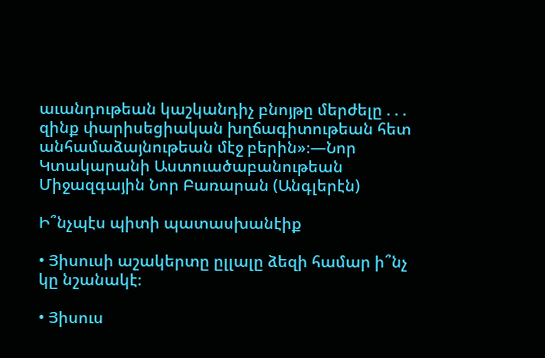աւանդութեան կաշկանդիչ բնոյթը մերժելը . . . զինք փարիսեցիական խղճագիտութեան հետ անհամաձայնութեան մէջ բերին»։—Նոր Կտակարանի Աստուածաբանութեան Միջազգային Նոր Բառարան (Անգլերէն)

Ի՞նչպէս պիտի պատասխանէիք

• Յիսուսի աշակերտը ըլլալը ձեզի համար ի՞նչ կը նշանակէ։

• Յիսուս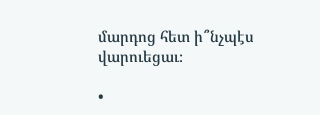մարդոց հետ ի՞նչպէս վարուեցաւ։

•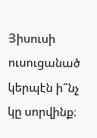Յիսուսի ուսուցանած կերպէն ի՞նչ կը սորվինք։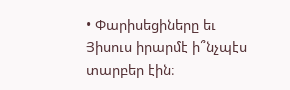• Փարիսեցիները եւ Յիսուս իրարմէ ի՞նչպէս տարբեր էին։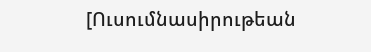[Ուսումնասիրութեան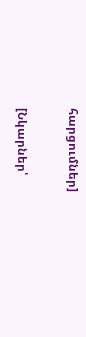հարցումներ]

[Նկարներ՝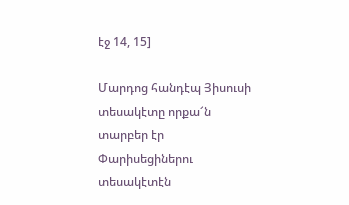էջ 14, 15]

Մարդոց հանդէպ Յիսուսի տեսակէտը որքա՜ն տարբեր էր Փարիսեցիներու տեսակէտէն